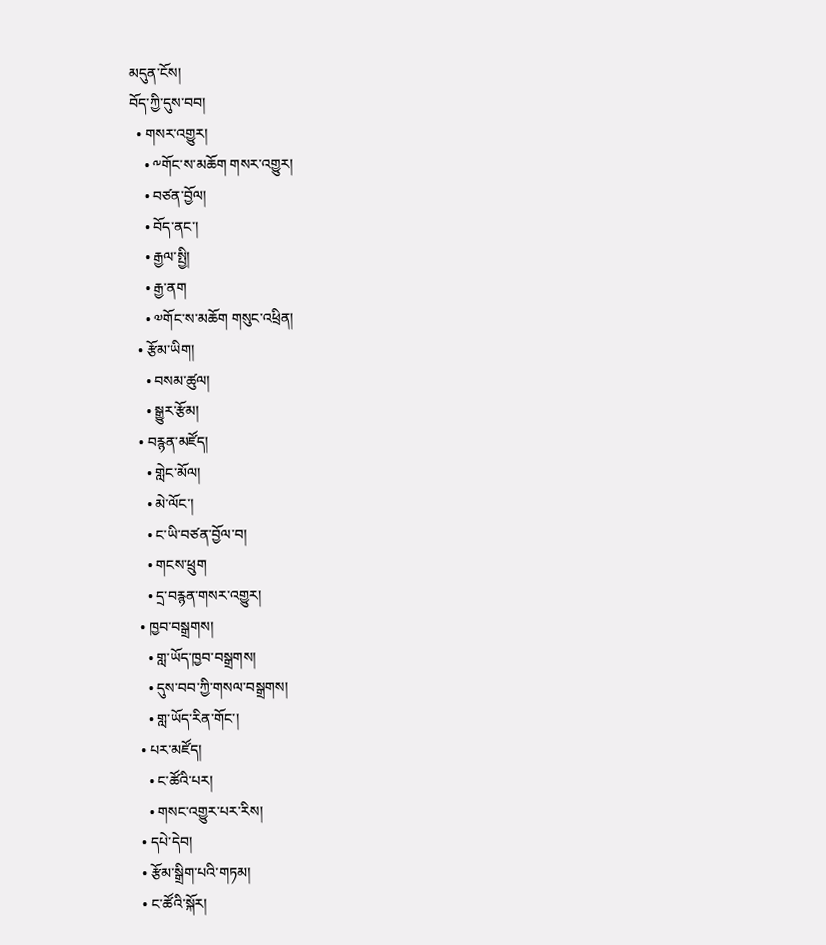མདུན་ངོས།
བོད་ཀྱི་དུས་བབ།
  • གསར་འགྱུར།
    • ༸གོང་ས་མཆོག གསར་འགྱུར།
    • བཙན་བྱོལ།
    • བོད་ནང་།
    • རྒྱལ་སྤྱི།
    • རྒྱ་ནག
    • ༧གོང་ས་མཆོག གསུང་འཕྲིན།
  • རྩོམ་ཡིག།
    • བསམ་ཚུལ།
    • སྒྱུར་རྩོམ།
  • བརྙན་མཛོད།
    • གླེང་མོལ།
    • མེ་ལོང་།
    • ང་ཡི་བཙན་བྱོལ་བ།
    • གངས་ཕྲུག
    • དྲ་བརྙན་གསར་འགྱུར།
  • ཁྱབ་བསྒྲགས།
    • གླ་ཡོད་ཁྱབ་བསྒྲགས།
    • དུས་བབ་ཀྱི་གསལ་བསྒྲགས།
    • གླ་ཡོད་རིན་གོང་།
  • པར་མཛོད།
    • ང་ཚོའི་པར།
    • གསང་འགྱུར་པར་རིས།
  • དཔེ་དེབ།
  • རྩོམ་སྒྲིག་པའི་གཏམ།
  • ང་ཚོའི་སྐོར།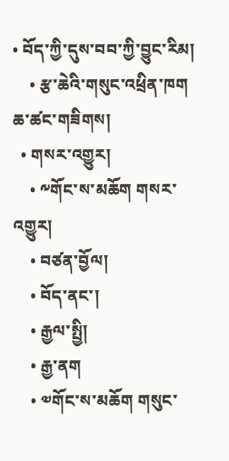• བོད་ཀྱི་དུས་བབ་ཀྱི་བྱུང་རིམ།
    • རྩ་ཆེའི་གསུང་འཕྲིན་ཁག
ཆ་ཚང་གཟིགས།
  • གསར་འགྱུར།
    • ༸གོང་ས་མཆོག གསར་འགྱུར།
    • བཙན་བྱོལ།
    • བོད་ནང་།
    • རྒྱལ་སྤྱི།
    • རྒྱ་ནག
    • ༧གོང་ས་མཆོག གསུང་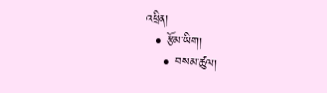འཕྲིན།
  • རྩོམ་ཡིག།
    • བསམ་ཚུལ།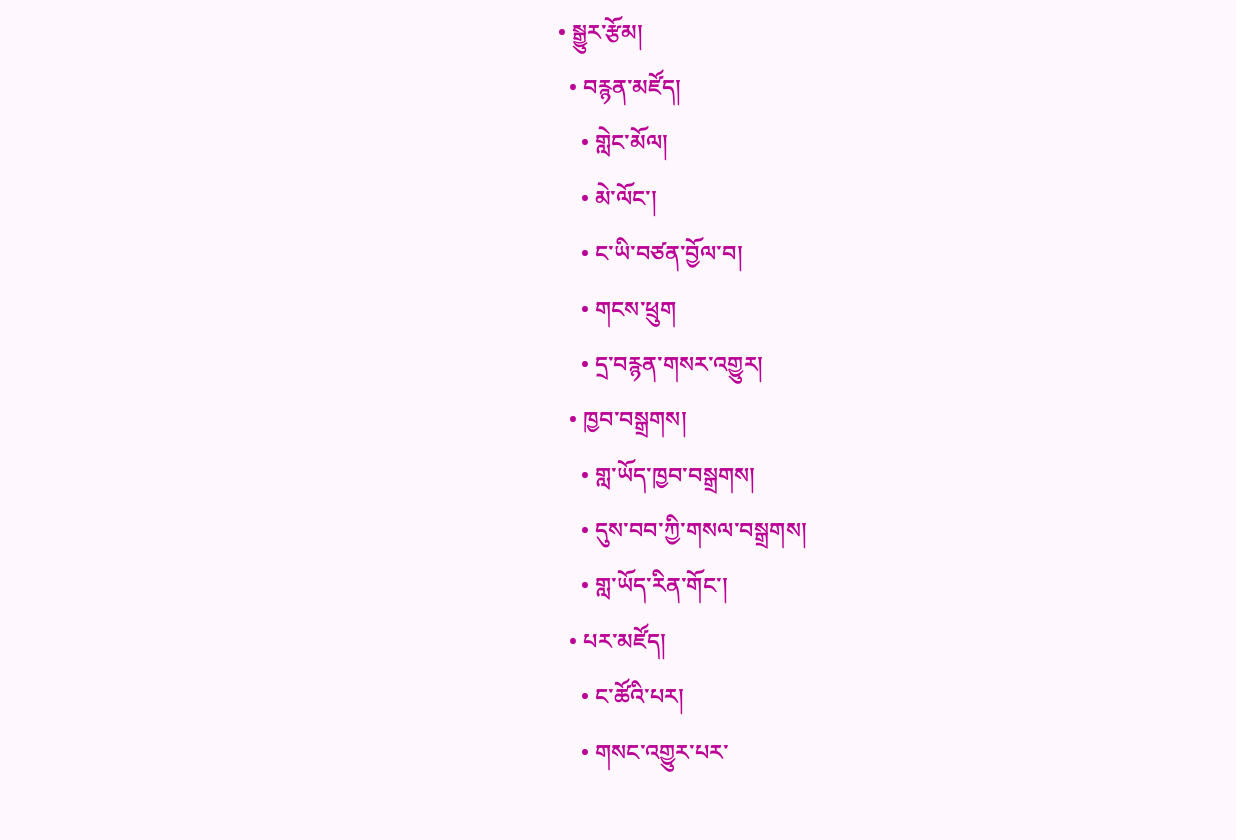• སྒྱུར་རྩོམ།
  • བརྙན་མཛོད།
    • གླེང་མོལ།
    • མེ་ལོང་།
    • ང་ཡི་བཙན་བྱོལ་བ།
    • གངས་ཕྲུག
    • དྲ་བརྙན་གསར་འགྱུར།
  • ཁྱབ་བསྒྲགས།
    • གླ་ཡོད་ཁྱབ་བསྒྲགས།
    • དུས་བབ་ཀྱི་གསལ་བསྒྲགས།
    • གླ་ཡོད་རིན་གོང་།
  • པར་མཛོད།
    • ང་ཚོའི་པར།
    • གསང་འགྱུར་པར་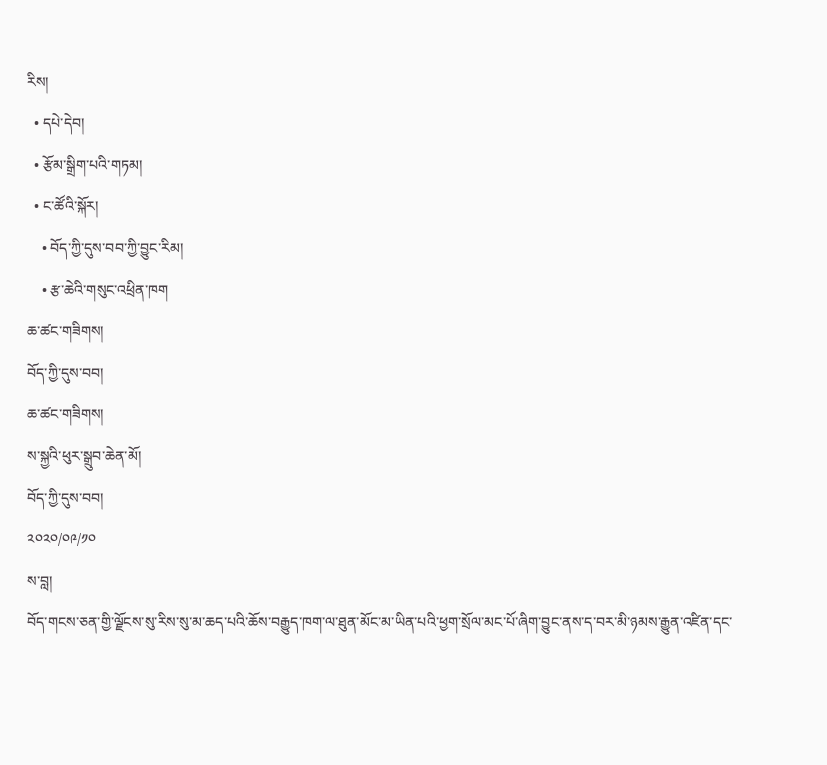རིས།
  • དཔེ་དེབ།
  • རྩོམ་སྒྲིག་པའི་གཏམ།
  • ང་ཚོའི་སྐོར།
    • བོད་ཀྱི་དུས་བབ་ཀྱི་བྱུང་རིམ།
    • རྩ་ཆེའི་གསུང་འཕྲིན་ཁག
ཆ་ཚང་གཟིགས།
བོད་ཀྱི་དུས་བབ།
ཆ་ཚང་གཟིགས།
ས་སྐྱའི་ཕུར་སྒྲུབ་ཆེན་མོ།
བོད་ཀྱི་དུས་བབ།
༢༠༢༠/༠༩/༡༠
ས་བླ།
བོད་གངས་ཅན་གྱི་ལྗོངས་སུ་རིས་སུ་མ་ཆད་པའི་ཆོས་བརྒྱུད་ཁག་ལ་ཐུན་མོང་མ་ཡིན་པའི་ཕྱག་སྲོལ་མང་པོ་ཞིག་བྱུང་ནས་ད་བར་མི་ཉམས་རྒྱུན་འཛིན་དང་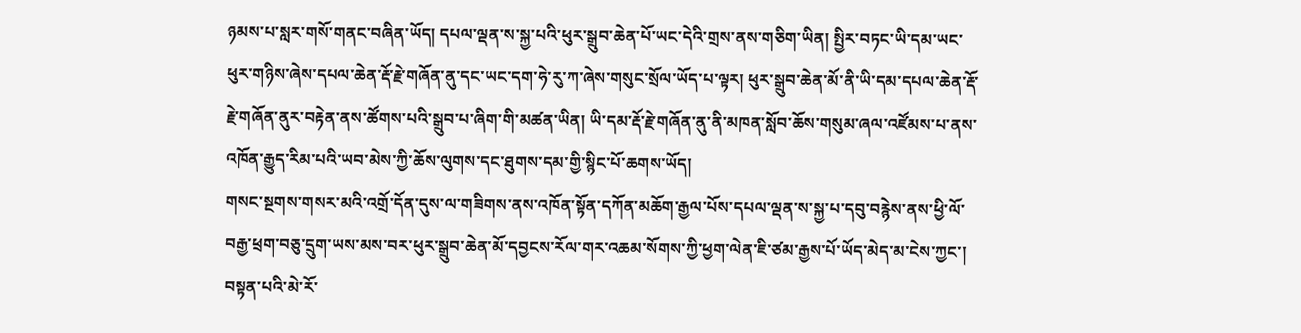ཉམས་པ་སླར་གསོ་གནང་བཞིན་ཡོད། དཔལ་ལྡན་ས་སྐྱ་པའི་ཕུར་སྒྲུབ་ཆེན་པོ་ཡང་དེའི་གྲས་ནས་གཅིག་ཡིན། སྤྱིར་བཏང་ཡི་དམ་ཡང་ཕུར་གཉིས་ཞེས་དཔལ་ཆེན་རྡོ་རྗེ་གཞོན་ནུ་དང་ཡང་དག་ཧེ་རུ་ཀ་ཞེས་གསུང་སྲོལ་ཡོད་པ་ལྟར། ཕུར་སྒྲུབ་ཆེན་མོ་ནི་ཡི་དམ་དཔལ་ཆེན་རྡོ་རྗེ་གཞོན་ནུར་བརྟེན་ནས་ཚོགས་པའི་སྒྲུབ་པ་ཞིག་གི་མཚན་ཡིན། ཡི་དམ་རྡོ་རྗེ་གཞོན་ནུ་ནི་མཁན་སློབ་ཆོས་གསུམ་ཞལ་འཛོམས་པ་ནས་འཁོན་རྒྱུད་རིམ་པའི་ཡབ་མེས་ཀྱི་ཆོས་ལུགས་དང་ཐུགས་དམ་གྱི་སྙིང་པོ་ཆགས་ཡོད།
གསང་སྔགས་གསར་མའི་འགྲོ་དོན་དུས་ལ་གཟིགས་ནས་འཁོན་སྟོན་དཀོན་མཆོག་རྒྱལ་པོས་དཔལ་ལྡན་ས་སྐྱ་པ་དབུ་བརྙེས་ནས་ཕྱི་ལོ་བརྒྱ་ཕྲག་བཅུ་དྲུག་ཡས་མས་བར་ཕུར་སྒྲུབ་ཆེན་མོ་དབྱངས་རོལ་གར་འཆམ་སོགས་ཀྱི་ཕྱག་ལེན་ཇི་ཙམ་རྒྱས་པོ་ཡོད་མེད་མ་ངེས་ཀྱང་། བསྟན་པའི་མེ་རོ་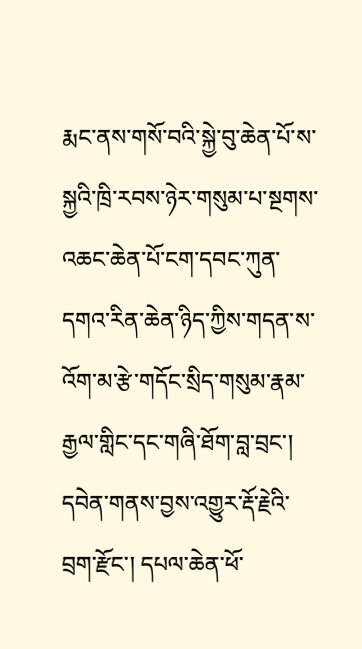རྨང་ནས་གསོ་བའི་སྐྱེ་བུ་ཆེན་པོ་ས་སྐྱའི་ཁྲི་རབས་ཉེར་གསུམ་པ་སྔགས་འཆང་ཆེན་པོ་ངག་དབང་ཀུན་དགའ་རིན་ཆེན་ཉིད་ཀྱིས་གདན་ས་འོག་མ་རྩེ་གདོང་སྲིད་གསུམ་རྣམ་རྒྱལ་གླིང་དང་གཞི་ཐོག་བླ་བྲང་། དབེན་གནས་བྱས་འགྱུར་རྡོ་རྗེའི་བྲག་རྫོང་། དཔལ་ཆེན་ཕོ་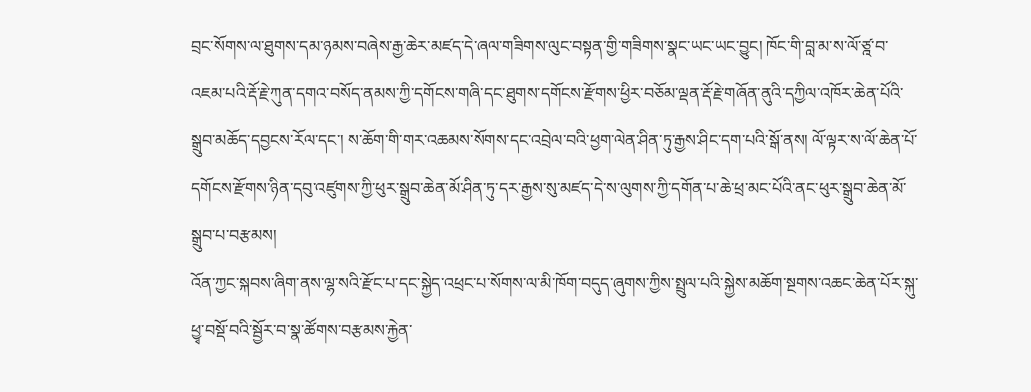བྲང་སོགས་ལ་ཐུགས་དམ་ཉམས་བཞེས་རྒྱ་ཆེར་མཛད་དེ་ཞལ་གཟིགས་ལུང་བསྟན་གྱི་གཟིགས་སྣང་ཡང་ཡང་བྱུང། ཁོང་གི་བླ་མ་ས་ལོ་ཙྰ་བ་འཇམ་པའི་རྡོ་རྗེ་ཀུན་དགའ་བསོད་ནམས་ཀྱི་དགོངས་གཞི་དང་ཐུགས་དགོངས་རྫོགས་ཕྱིར་བཅོམ་ལྡན་རྡོ་རྗེ་གཞོན་ནུའི་དཀྱིལ་འཁོར་ཆེན་པོའི་སྒྲུབ་མཆོད་དབྱངས་རོལ་དང་། ས་ཆོག་གི་གར་འཆམས་སོགས་དང་འབྲེལ་བའི་ཕྱག་ལེན་ཤིན་ཏུ་རྒྱས་ཤིང་དག་པའི་སྒོ་ནས། ལོ་ལྟར་ས་ལོ་ཆེན་པོ་དགོངས་རྫོགས་ཉིན་དབུ་འཛུགས་ཀྱི་ཕུར་སྒྲུབ་ཆེན་མོ་ཤིན་ཏུ་དར་རྒྱས་སུ་མཛད་དེ་ས་ལུགས་ཀྱི་དགོན་པ་ཆེ་ཕྲ་མང་པོའི་ནང་ཕུར་སྒྲུབ་ཆེན་མོ་སྒྲུབ་པ་བརྩམས།
འོན་ཀྱང་སྐབས་ཞིག་ནས་ལྷ་སའི་རྫོང་པ་དང་སྐྱེད་འཕྲང་པ་སོགས་ལ་མི་ཁོག་བདུད་ཞུགས་ཀྱིས་སྤྲུལ་པའི་སྐྱེས་མཆོག་སྔགས་འཆང་ཆེན་པོར་སྐུ་ཕྱྭ་བསྡོ་བའི་སྦྱོར་བ་སྣ་ཚོགས་བརྩམས་རྐྱེན་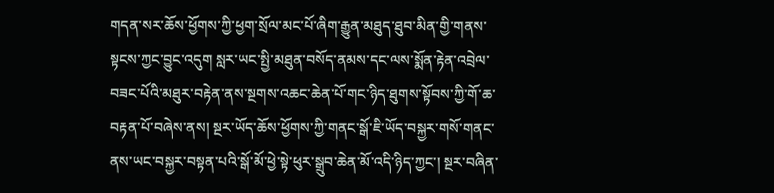གདན་སར་ཆོས་ཕྱོགས་ཀྱི་ཕྱག་སྲོལ་མང་པོ་ཞིག་རྒྱུན་མཐུད་ཐུབ་མིན་གྱི་གནས་སྟངས་ཀྱང་བྱུང་འདུག སླར་ཡང་སྤྱི་མཐུན་བསོད་ནམས་དང་ལས་སྨོན་རྟེན་འབྲེལ་བཟང་པོའི་མཐུར་བརྟེན་ནས་སྔགས་འཆང་ཆེན་པོ་གང་ཉིད་ཐུགས་སྟོབས་ཀྱི་གོ་ཆ་བརྟན་པོ་བཞེས་ནས། སྔར་ཡོད་ཆོས་ཕྱོགས་ཀྱི་གནང་སྒོ་ཇི་ཡོད་བསྐྱར་གསོ་གནང་ནས་ཡང་བསྐྱར་བསྟན་པའི་སྒོ་མོ་ཕྱེ་སྟེ་ཕུར་སྒྲུབ་ཆེན་མོ་འདི་ཉིད་ཀྱང་། སྔར་བཞིན་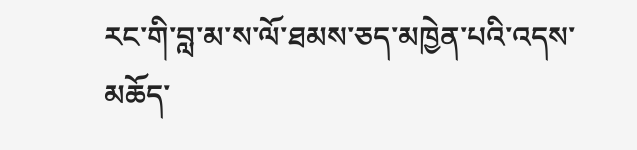རང་གི་བླ་མ་ས་ལོ་ཐམས་ཅད་མཁྱེན་པའི་འདས་མཆོད་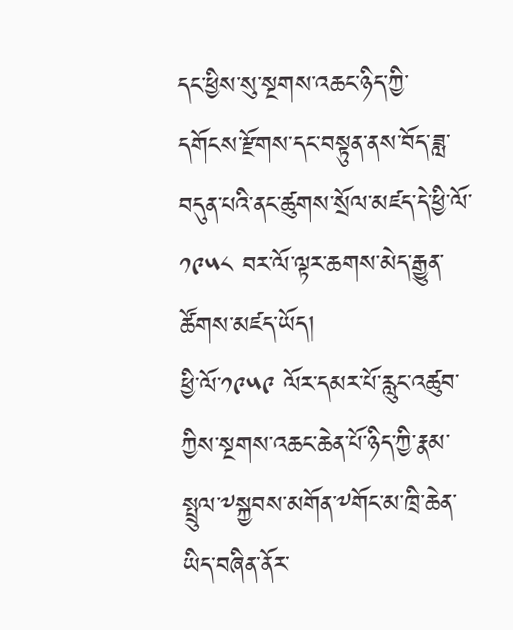དང་ཕྱིས་སུ་སྔགས་འཆང་ཉིད་ཀྱི་དགོངས་རྫོགས་དང་བསྟུན་ནས་བོད་ཟླ་བདུན་པའི་ནང་ཚུགས་སྲོལ་མཛད་དེ་ཕྱི་ལོ་༡༩༥༨ བར་ལོ་ལྟར་ཆགས་མེད་རྒྱུན་ཚོགས་མཛད་ཡོད།
ཕྱི་ལོ་༡༩༥༩ ལོར་དམར་པོ་རླུང་འཚུབ་ཀྱིས་སྔགས་འཆང་ཆེན་པོ་ཉིད་ཀྱི་རྣམ་སྤྲུལ་༸སྐྱབས་མགོན་༸གོང་མ་ཁྲི་ཆེན་ཡིད་བཞིན་ནོར་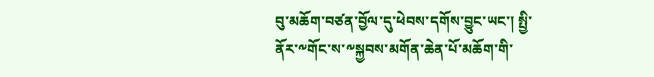བུ་མཆོག་བཙན་བྱོལ་དུ་ཕེབས་དགོས་བྱུང་ཡང་། སྤྱི་ནོར་༸གོང་ས་༸སྐྱབས་མགོན་ཆེན་པོ་མཆོག་གི་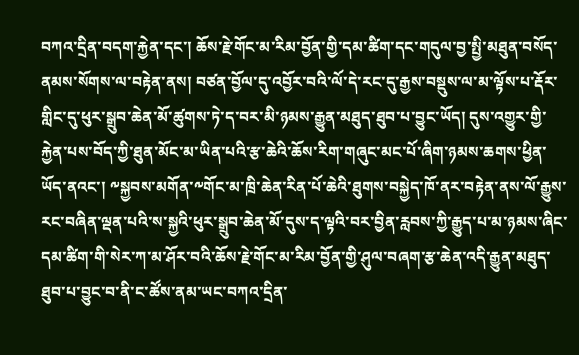བཀའ་དྲིན་བདག་རྐྱེན་དང་། ཆོས་རྗེ་གོང་མ་རིམ་བྱོན་གྱི་དམ་ཚིག་དང་གདུལ་བྱ་སྤྱི་མཐུན་བསོད་ནམས་སོགས་ལ་བརྟེན་ནས། བཙན་བྱོལ་དུ་འབྱོར་བའི་ལོ་དེ་རང་དུ་རྒྱས་བསྡུས་ལ་མ་ལྟོས་པ་རྡོར་གླིང་དུ་ཕུར་སྒྲུབ་ཆེན་མོ་ཚུགས་ཏེ་ད་བར་མི་ཉམས་རྒྱུན་མཐུད་ཐུབ་པ་བྱུང་ཡོད། དུས་འགྱུར་གྱི་རྐྱེན་པས་བོད་ཀྱི་ཐུན་མོང་མ་ཡིན་པའི་རྩ་ཆེའི་ཆོས་རིག་གཞུང་མང་པོ་ཞིག་ཉམས་ཆགས་ཕྱིན་ཡོད་ནའང་། ༸སྐྱབས་མགོན་༸གོང་མ་ཁྲི་ཆེན་རིན་པོ་ཆེའི་ཐུགས་བསྐྱེད་ཁོ་ནར་བརྟེན་ནས་ལོ་རྒྱུས་རང་བཞིན་ལྡན་པའི་ས་སྐྱའི་ཕུར་སྒྲུབ་ཆེན་མོ་དུས་ད་ལྟའི་བར་བྱིན་རླབས་ཀྱི་རྒྱུད་པ་མ་ཉམས་ཞིང་དམ་ཚིག་གི་སེར་ཀ་མ་ཤོར་བའི་ཆོས་རྗེ་གོང་མ་རིམ་བྱོན་གྱི་ཤུལ་བཞག་རྩ་ཆེན་འདི་རྒྱུན་མཐུད་ཐུབ་པ་བྱུང་བ་ནི་ང་ཚོས་ནམ་ཡང་བཀའ་དྲིན་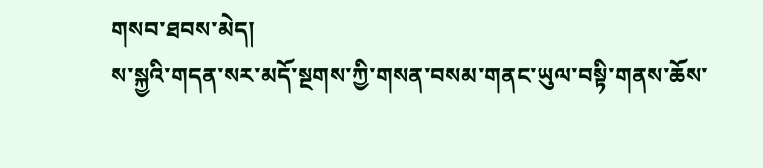གསབ་ཐབས་མེད།
ས་སྐྱའི་གདན་སར་མདོ་སྔགས་ཀྱི་གསན་བསམ་གནང་ཡུལ་བསྟི་གནས་ཆོས་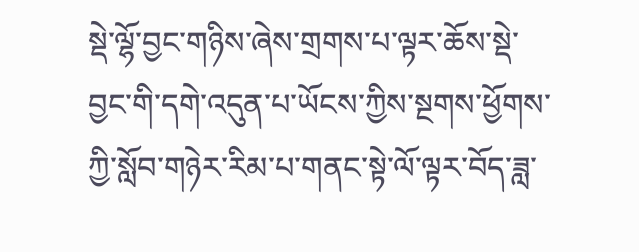སྡེ་ལྷོ་བྱང་གཉིས་ཞེས་གྲགས་པ་ལྟར་ཆོས་སྡེ་བྱང་གི་དགེ་འདུན་པ་ཡོངས་ཀྱིས་སྔགས་ཕྱོགས་ཀྱི་སློབ་གཉེར་རིམ་པ་གནང་སྟེ་ལོ་ལྟར་བོད་ཟླ་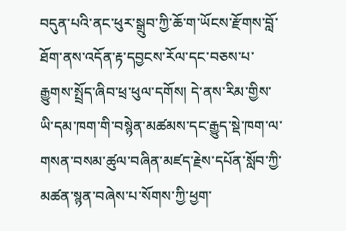བདུན་པའི་ནང་ཕུར་སྒྲུབ་ཀྱི་ཆོ་ག་ཡོངས་རྫོགས་བློ་ཐོག་ནས་འདོན་རྟ་དབྱངས་རོལ་དང་བཅས་པ་རྒྱུགས་སྤྲོད་ཞིབ་ཕྲ་ཕུལ་དགོས། དེ་ནས་རིམ་གྱིས་ཡི་དམ་ཁག་གི་བསྙེན་མཚམས་དང་རྒྱུད་སྡེ་ཁག་ལ་གསན་བསམ་ཚུལ་བཞིན་མཛད་རྗེས་དཔོན་སློབ་ཀྱི་མཚན་སྙན་བཞེས་པ་སོགས་ཀྱི་ཕྱག་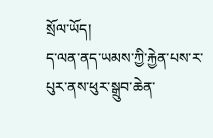སྲོལ་ཡོད།
ད་ལན་ནད་ཡམས་ཀྱི་རྐྱེན་པས་ར་པུར་ནས་ཕུར་སྒྲུབ་ཆེན་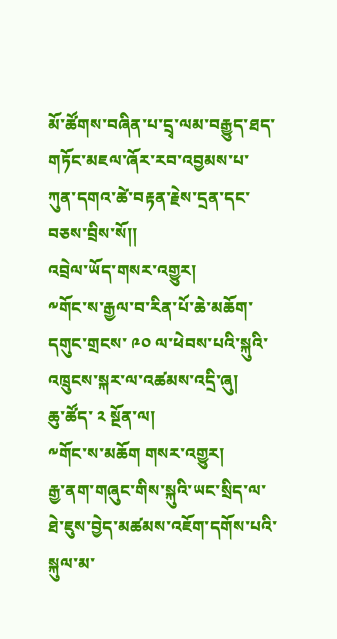མོ་ཚོགས་བཞིན་པ་དྲྭ་ལམ་བརྒྱུད་ཐད་གཏོང་མཇལ་ཞོར་རབ་འབྱམས་པ་ཀུན་དགའ་ཚེ་བརྟན་རྗེས་དྲན་དང་བཅས་བྲིས་སོ།།
འབྲེལ་ཡོད་གསར་འགྱུར།
༸གོང་ས་རྒྱལ་བ་རིན་པོ་ཆེ་མཆོག་དགུང་གྲངས་ ༩༠ ལ་ཕེབས་པའི་སྐུའི་འཁྲུངས་སྐར་ལ་འཚམས་འདྲི་ཞུ།
ཆུ་ཚོད་ ༢ སྔོན་ལ།
༸གོང་ས་མཆོག གསར་འགྱུར།
རྒྱ་ནག་གཞུང་གིས་སྐུའི་ཡང་སྲིད་ལ་ཐེ་ཇུས་བྱེད་མཚམས་འཇོག་དགོས་པའི་སྐུལ་མ་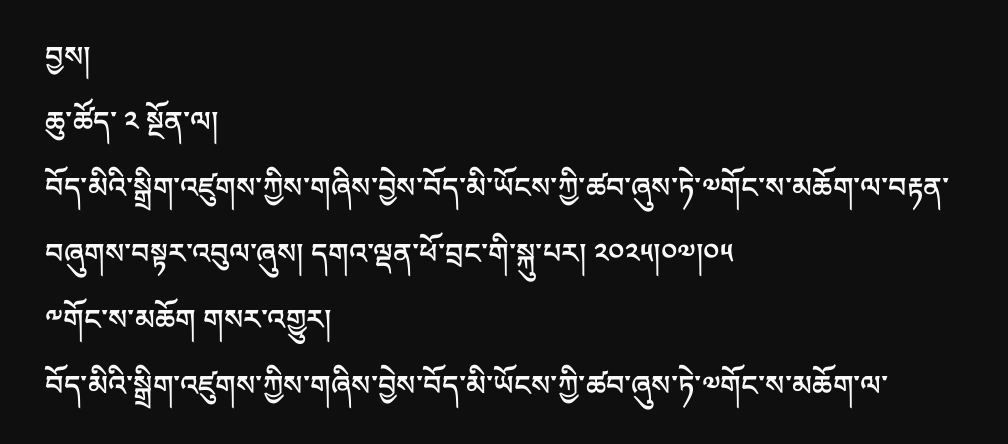བྱས།
ཆུ་ཚོད་ ༢ སྔོན་ལ།
བོད་མིའི་སྒྲིག་འཛུགས་ཀྱིས་གཞིས་བྱེས་བོད་མི་ཡོངས་ཀྱི་ཚབ་ཞུས་ཏེ་༧གོང་ས་མཆོག་ལ་བརྟན་བཞུགས་བསྟར་འབུལ་ཞུས། དགའ་ལྡན་ཕོ་བྲང་གི་སྐུ་པར། ༢༠༢༥།༠༧།༠༥
༸གོང་ས་མཆོག གསར་འགྱུར།
བོད་མིའི་སྒྲིག་འཛུགས་ཀྱིས་གཞིས་བྱེས་བོད་མི་ཡོངས་ཀྱི་ཚབ་ཞུས་ཏེ་༧གོང་ས་མཆོག་ལ་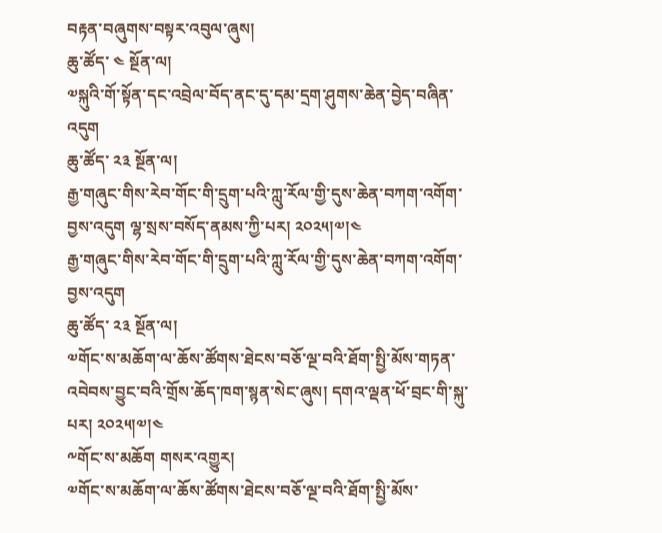བརྟན་བཞུགས་བསྟར་འབུལ་ཞུས།
ཆུ་ཚོད་ ༤ སྔོན་ལ།
༧སྐུའི་གོ་སྟོན་དང་འབྲེལ་བོད་ནང་དུ་དམ་དྲག་ཤུགས་ཆེན་བྱེད་བཞིན་འདུག
ཆུ་ཚོད་ ༢༣ སྔོན་ལ།
རྒྱ་གཞུང་གིས་རེབ་གོང་གི་དྲུག་པའི་ཀླུ་རོལ་གྱི་དུས་ཆེན་བཀག་འགོག་བྱས་འདུག ལྷ་སྲས་བསོད་ནམས་ཀྱི་པར། ༢༠༢༥།༧།༤
རྒྱ་གཞུང་གིས་རེབ་གོང་གི་དྲུག་པའི་ཀླུ་རོལ་གྱི་དུས་ཆེན་བཀག་འགོག་བྱས་འདུག
ཆུ་ཚོད་ ༢༣ སྔོན་ལ།
༧གོང་ས་མཆོག་ལ་ཆོས་ཚོགས་ཐེངས་བཅོ་ལྔ་བའི་ཐོག་སྤྱི་མོས་གཏན་འབེབས་བྱུང་བའི་གྲོས་ཆོད་ཁག་སྙན་སེང་ཞུས། དགའ་ལྡན་ཕོ་བྲང་གི་སྐུ་པར། ༢༠༢༥།༧།༤
༸གོང་ས་མཆོག གསར་འགྱུར།
༧གོང་ས་མཆོག་ལ་ཆོས་ཚོགས་ཐེངས་བཅོ་ལྔ་བའི་ཐོག་སྤྱི་མོས་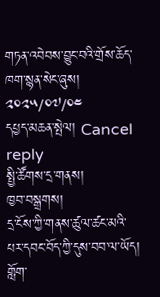གཏན་འབེབས་བྱུང་བའི་གྲོས་ཆོད་ཁག་སྙན་སེང་ཞུས།
༢༠༢༥/༠༧/༠༤
དཔྱད་མཆན་སྤེལ། Cancel reply
སྤྱི་ཚོགས་དྲ་གནས།
ཁྱབ་བསྒྲགས།
དྲ་ངོས་ཀྱི་གནས་ཚུལ་ཚང་མའི་པར་དབང་བོད་ཀྱི་དུས་བབ་ལ་ཡོད།
གློག་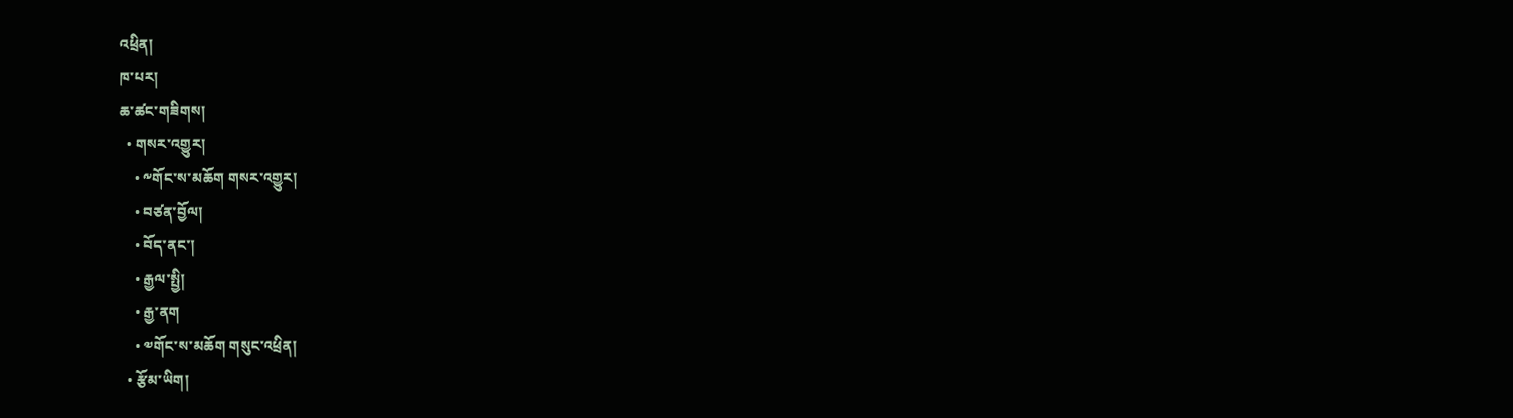འཕྲིན།
ཁ་པར།
ཆ་ཚང་གཟིགས།
  • གསར་འགྱུར།
    • ༸གོང་ས་མཆོག གསར་འགྱུར།
    • བཙན་བྱོལ།
    • བོད་ནང་།
    • རྒྱལ་སྤྱི།
    • རྒྱ་ནག
    • ༧གོང་ས་མཆོག གསུང་འཕྲིན།
  • རྩོམ་ཡིག།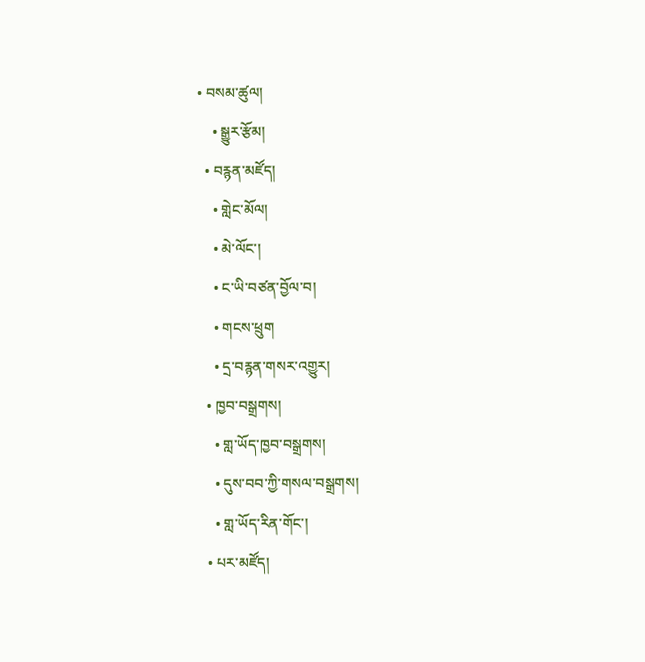• བསམ་ཚུལ།
    • སྒྱུར་རྩོམ།
  • བརྙན་མཛོད།
    • གླེང་མོལ།
    • མེ་ལོང་།
    • ང་ཡི་བཙན་བྱོལ་བ།
    • གངས་ཕྲུག
    • དྲ་བརྙན་གསར་འགྱུར།
  • ཁྱབ་བསྒྲགས།
    • གླ་ཡོད་ཁྱབ་བསྒྲགས།
    • དུས་བབ་ཀྱི་གསལ་བསྒྲགས།
    • གླ་ཡོད་རིན་གོང་།
  • པར་མཛོད།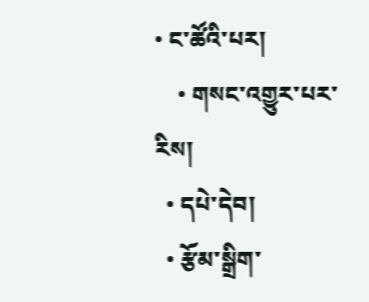• ང་ཚོའི་པར།
    • གསང་འགྱུར་པར་རིས།
  • དཔེ་དེབ།
  • རྩོམ་སྒྲིག་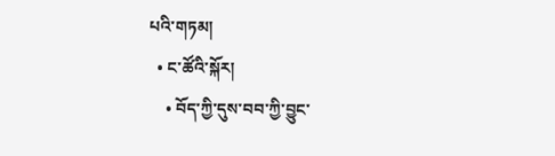པའི་གཏམ།
  • ང་ཚོའི་སྐོར།
    • བོད་ཀྱི་དུས་བབ་ཀྱི་བྱུང་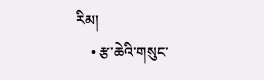རིམ།
    • རྩ་ཆེའི་གསུང་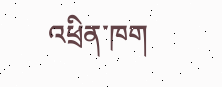འཕྲིན་ཁག